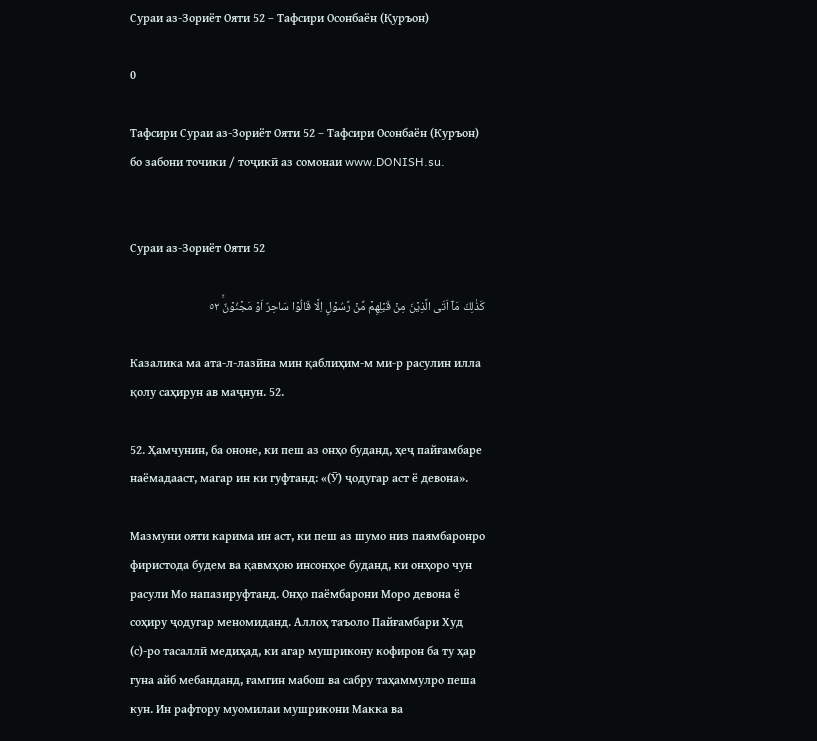Сураи аз-Зориёт Ояти 52 – Тафсири Осонбаён (Қуръон)

0

Тафсири Сураи аз-Зориёт Ояти 52 – Тафсири Осонбаён (Куръон) бо забони точики / тоҷикӣ аз сомонаи www.DONISH.su.


Сураи аз-Зориёт Ояти 52

كَذٰلِكَ مَاۤ اَتَى الَّذِيۡنَ مِنۡ قَبۡلِهِمۡ مِّنۡ رَّسُوۡلٍ اِلَّا قَالُوۡا سَاحِرٌ اَوۡ مَجۡنُوۡنٌ‌ۚ ٥٢

Казалика ма ата-л-лазӣна мин қаблиҳим-м ми-р расулин илла қолу саҳирун ав маҷнун. 52.

52. Ҳамчунин, ба ононе, ки пеш аз онҳо буданд, ҳеҷ пайғамбаре наёмадааст, магар ин ки гуфтанд: «(Ӯ) ҷодугар аст ё девона».

Мазмуни ояти карима ин аст, ки пеш аз шумо низ паямбаронро фиристода будем ва қавмҳою инсонҳое буданд, ки онҳоро чун расули Мо напазируфтанд. Онҳо паёмбарони Моро девона ё соҳиру ҷодугар меномиданд. Аллоҳ таъоло Пайғамбари Худ (с)-ро тасаллӣ медиҳад, ки агар мушрикону кофирон ба ту ҳар гуна айб мебанданд, ғамгин мабош ва сабру таҳаммулро пеша кун. Ин рафтору муомилаи мушрикони Макка ва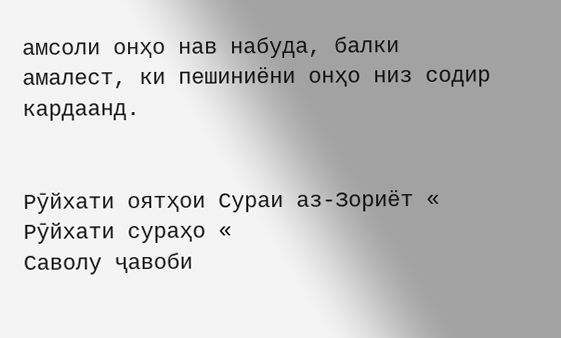амсоли онҳо нав набуда, балки амалест, ки пешиниёни онҳо низ содир кардаанд.


Рӯйхати оятҳои Сураи аз-Зориёт «
Рӯйхати сураҳо «
Саволу ҷавоби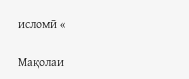исломӣ «

Мақолаи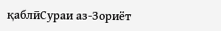қаблӣСураи аз-Зориёт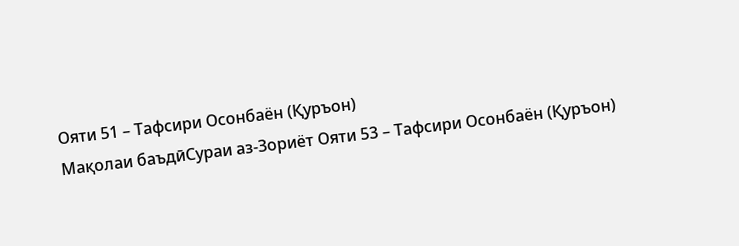Ояти 51 – Тафсири Осонбаён (Қуръон)
Мақолаи баъдӣСураи аз-Зориёт Ояти 53 – Тафсири Осонбаён (Қуръон)